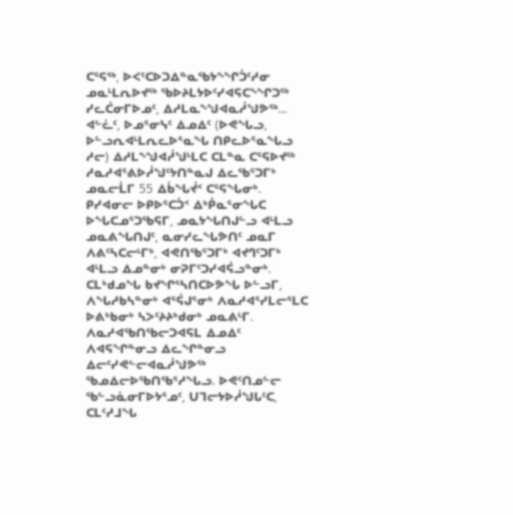ᑕᕐᕋᖅ, ᐅᐸᑦᑕᐅᑐᐃᓐᓇᖃᔭᖕᖏᑑᑦᓱᓂ ᓄᓇᒻᒪᕆᐅᔪᖅ ᖃᐅᔨᒪᔭᐅᑦᓯᐊᕋᑕᖕᖏᑐᖅ ᓯᓚᑖᓂᒥᐅᓄᑦ, ᐃᓱᒪᓇᖕᖑᐊᓇᓲᖑᕗᖅ... ᐊᓪᓛᑦ, ᐅᓄᕐᓂᓭᑦ ᐃᓄᐃᑦ (ᐅᕙᖓᓗ, ᐅᓪᓗᕆᐊᒻᒪᕆᓚᐅᕐᓇᖓ ᑎᑭᓚᐅᕐᓇᖓᓗ ᓱᓕ) ᐃᓱᒪᖕᖑᐊᓲᖑᒻᒪᑕ ᑕᒪᓐᓇ ᑕᕐᕋᐅᔪᖅ ᓱᓇᓱᐊᕐᕕᐅᓲᖑᑦᔭᑎᓐᓇᒍ ᐃᓚᖃᕐᑐᒥᒃ ᓄᓇᓕᒫᒥ 55 ᐃᑳᖓᔫᑉ ᑕᕐᕋᖓᓂᒃ. ᑭᓯᐊᓂᓕ ᐅᑭᐅᕐᑕᑑᑉ ᐃᒃᑮᓇᕐᓂᖓᑕ ᐅᖓᑕᓄᕐᑐᖃᕋᒥ, ᓄᓇᔭᖓᑎᒍᓪᓗ ᐊᒻᒪᓗ ᓄᓇᕕᖓᑎᒍᑦ, ᓇᓂᓯᓚᖓᕗᑎᑦ ᓄᓇᒥ ᐱᕕᑦᓴᑕᓕᒻᒥᒃ, ᐊᕙᑎᖃᕐᑐᒥᒃ ᐊᔪᒉᑦᑐᒥᒃ ᐊᒻᒪᓗ ᐃᓄᓐᓂᒃ ᓂᕈᒥᑦᑐᓯᐊᕌᓗᓐᓂᒃ. ᑕᒪᒃᑯᓄᖓ ᑲᔪᖏᕐᓴᑎᑕᐅᕗᖓ ᐅᓪᓗᒥ, ᐱᖓᓱᑲᓴᓐᓂᒃ ᐊᕐᕌᒍᕐᓂᒃ ᐱᓇᓱᐊᕐᓯᒪᓕᕐᒪᑕ ᐅᕕᒃᑲᓂᒃ ᓴᐳᑦᔨᔨᒃᑯᓂᒃ ᓄᓇᕕᒻᒥ.
ᐱᓇᓱᐊᖃᑎᖃᓕᑐᐊᕋᒪ ᐃᓄᐃᑦ ᐱᐊᕋᖏᓐᓂᓗ ᐃᓚᖏᓐᓂᓗ ᐃᓕᑦᓯᕙᓪᓕᐊᓇᓲᖑᕗᖅ ᖃᓄᐃᓕᐅᖃᑎᖃᕐᓱᖓᓗ. ᐅᕙᑦᑎᓄᓪᓕ ᖃᓪᓗᓈᓂᒥᐅᔭᕐᓄᑦ, ᑌᒣᓕᔭᐅᓲᖑᒐᑦᑕ, ᑕᒪᑦᓱᒧᖓ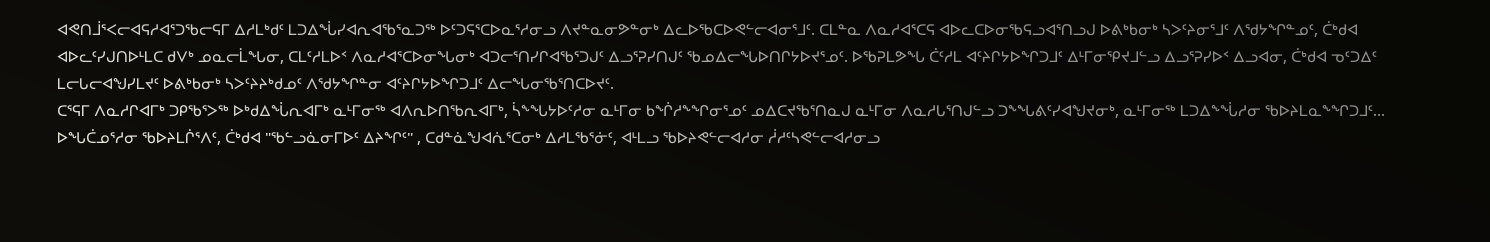ᐊᕙᑎᒨᕐᐸᓕᐊᕋᓱᐊᕐᑐᖃᓕᕋᒥ ᐃᓱᒪᒃᑯᑦ ᒪᑐᐃᖔᓯᐊᕆᐊᖃᕐᓇᑐᖅ ᐅᑦᑐᕋᕐᑕᐅᓇᕐᓱᓂᓗ ᐱᔪᓐᓇᓂᕗᓐᓂᒃ ᐃᓚᐅᖃᑕᐅᕙᓪᓕᐊᓂᕐᒧᑦ. ᑕᒪᓐᓇ ᐱᓇᓱᐊᕐᑕᕋ ᐊᐅᓚᑕᐅᓂᖃᕋᓗᐊᕐᑎᓗᒍ ᐅᕕᒃᑲᓂᒃ ᓴᐳᑦᔨᓂᕐᒧᑦ ᐱᖁᔭᖏᓐᓄᑦ, ᑖᒃᑯᐊ ᐊᐅᓚᑦᓯᒍᑎᐅᒻᒪᑕ ᑯᐯᒃ ᓄᓇᓕᒫᖓᓂ, ᑕᒪᑦᓱᒪᐅᑉ ᐱᓇᓱᐊᕐᑕᐅᓂᖓᓂᒃ ᐊᑐᓕᕐᑎᓯᒋᐊᖃᕐᑐᒍᑦ ᐃᓗᕐᕈᓯᑎᒍᑦ ᖃᓄᐃᓕᖓᐅᑎᒋᔭᐅᔪᕐᓄᑦ. ᐅᖃᕈᒪᕗᖓ ᑖᑦᓱᒪ ᐊᑦᔨᒋᔭᐅᖏᑐᒧᑦ ᐃᒻᒥᓂᕿᔪᒧᓪᓗ ᐃᓗᕐᕈᓯᐅᑉ ᐃᓗᐊᓂ, ᑖᒃᑯᐊ ᓀᑦᑐᐃᑦ ᒪᓕᒐᓕᐊᖑᓯᒪᔪᑦ ᐅᕕᒃᑲᓂᒃ ᓴᐳᑦᔨᔨᒃᑯᓄᑦ ᐱᖁᔭᖏᓐᓂ ᐊᑦᔨᒋᔭᐅᖏᑐᒧᑦ ᐃᓕᖓᓂᖃᕐᑎᑕᐅᔪᑦ.
ᑕᕐᕋᒥ ᐱᓇᓱᒋᐊᒥᒃ ᑐᑭᖃᕐᐳᖅ ᐅᒃᑯᐃᖔᕆᐊᒥᒃ ᓇᒻᒥᓂᖅ ᐊᐱᕆᐅᑎᖃᕆᐊᒥᒃ, ᓵᖕᖓᔭᐅᑦᓱᓂ ᓇᒻᒥᓂ ᑲᖐᓱᖕᖏᓂᕐᓄᑦ ᓄᐃᑕᔪᖃᕐᑎᓇᒍ ᓇᒻᒥᓂ ᐱᓇᓱᒐᕐᑎᒍᓪᓗ ᑐᖕᖓᕕᑦᓯᐊᖑᔪᓂᒃ, ᓇᒻᒥᓂᖅ ᒪᑐᐃᖕᖔᓱᓂ ᖃᐅᔨᒪᓇᖕᖏᑐᒧᑦ... ᐅᖓᑖᓄᕐᓱᓂ ᖃᐅᔨᒪᒌᕐᐱᑦ, ᑖᒃᑯᐊ "ᖃᓪᓗᓈᓂᒥᐅᑦ ᐃᔨᖏᑦ" , ᑕᑯᓐᓈᖑᐊᕇᕐᑕᓂᒃ ᐃᓱᒪᖃᕐᓃᑦ, ᐊᒻᒪᓗ ᖃᐅᔨᕙᓪᓕᐊᓱᓂ ᓲᓱᑦᓴᕙᓪᓕᐊᓱᓂᓗ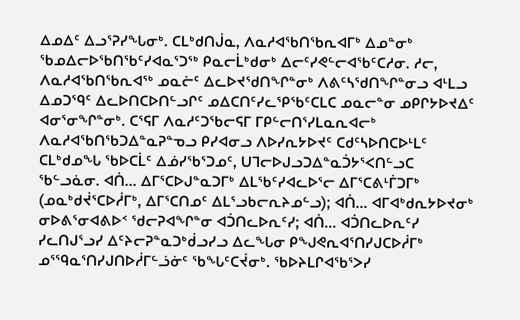ᐃᓄᐃᑦ ᐃᓗᕐᕈᓯᖓᓂᒃ. ᑕᒪᒃᑯᑎᒎᓇ, ᐱᓇᓱᐊᖃᑎᖃᕆᐊᒥᒃ ᐃᓄᓐᓂᒃ ᖃᓄᐃᓕᐅᖃᑎᖃᑦᓯᐊᓇᕐᑐᖅ ᑭᓇᓕᒫᒃᑯᓂᒃ ᐃᓕᑦᓯᕙᓪᓕᐊᖃᑦᑕᓱᓂ. ᓱᓕ, ᐱᓇᓱᐊᖃᑎᖃᕆᐊᖅ ᓄᓇᓖᑦ ᐃᓚᐅᔪᖁᑎᖏᓐᓂᒃ ᐱᕕᑦᓴᖁᑎᖏᓐᓂᓗ ᐊᒻᒪᓗ ᐃᓄᑐᙯᑦ ᐃᓚᐅᑎᑕᐅᑎᓪᓗᒋᑦ ᓄᐃᑕᑎᑦᓯᓚᕿᖃᑦᑕᒪᑕ ᓄᓇᓕᓐᓂ ᓄᑭᒋᔭᐅᔪᐃᑦ ᐊᓂᕐᓂᖏᓐᓂᒃ. ᑕᕐᕋᒥ ᐱᓇᓱᑦᑐᖃᓕᕋᒥ ᒥᑭᓪᓕᑎᕐᓯᒪᓇᕆᐊᓕᒃ ᐱᓇᓱᐊᖃᑎᖃᑐᐃᓐᓇᕈᓐᓀᓗ ᑭᓯᐊᓂᓗ ᐱᐅᓯᕆᔭᐅᔪᑦ ᑕᑯᑦᓴᐅᑎᑕᐅᒻᒪᑦ ᑕᒪᒃᑯᓄᖓ ᖃᐅᑕᒫᑦ ᐃᓅᓯᖃᕐᑐᓄᑦ, ᑌᒣᓕᐅᒍᓗᑐᐃᓐᓇᑑᔭᕐᐸᑎᓪᓗᑕ ᖃᓪᓗᓈᓂ. ᐊᑏ... ᐃᒥᕐᑕᐅᒍᓐᓇᑐᒥᒃ ᐃᒪᖃᑦᓯᐊᓚᐅᕐᓕ ᐃᒥᕐᑕᕕᒻᒦᑐᒥᒃ (ᓄᓇᒃᑯᔫᕐᑕᐅᓲᒥᒃ, ᐃᒥᕐᑕᑎᓄᑦ ᐃᒪᕐᓗᑲᓕᕆᔨᓄᓪᓗ); ᐊᑏ... ᐊᒥᐊᒃᑯᕆᔭᐅᔪᓂᒃ ᓂᐅᕕᕐᓂᐊᕕᐅᑉ ᖁᓕᕈᐊᖏᓐᓂ ᐊᑑᑎᓚᐅᕆᑦᓯ; ᐊᑏ... ᐊᑑᑎᓚᐅᕆᑦᓯ ᓯᓚᑎᒍᕐᓗᓯ ᐃᑦᔨᓕᕈᓐᓇᑐᒃᑰᓗᓯᓗ ᐃᓚᖓᓂ ᑭᖑᕙᕆᐊᕐᑎᓯᒍᑕᐅᓲᒥᒃ ᓄᕐᙯᓇᕐᑎᓯᒍᑎᐅᓲᒥᓪᓘᓃᑦ ᖃᖓᑦᑕᔫᓂᒃ. ᖃᐅᔨᒪᒋᐊᖃᕐᐳᓯ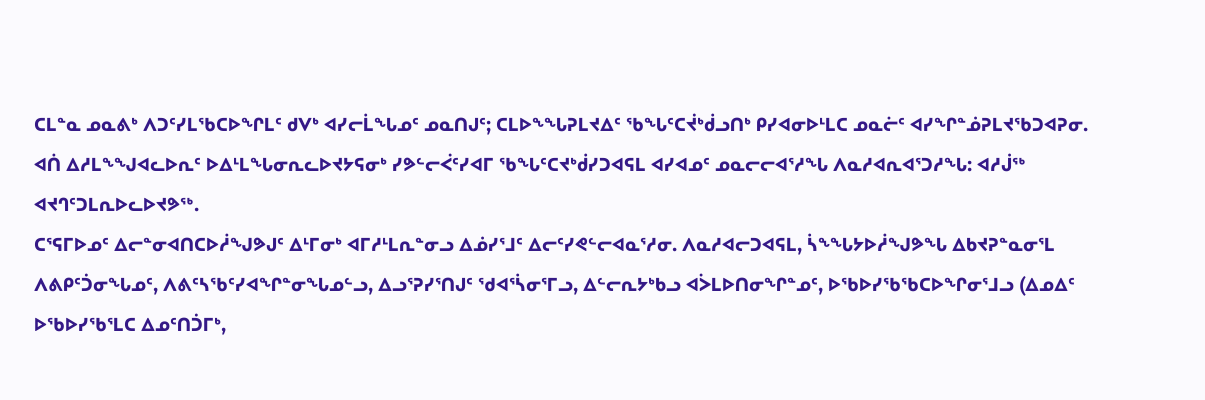ᑕᒪᓐᓇ ᓄᓇᕕᒃ ᐱᑐᑦᓯᒪᖃᑕᐅᖏᒪᑦ ᑯᐯᒃ ᐊᓯᓕᒫᖓᓄᑦ ᓄᓇᑎᒍᑦ; ᑕᒪᐅᖕᖓᕈᒪᔪᐃᑦ ᖃᖓᑦᑕᔫᒃᑰᓗᑎᒃ ᑭᓯᐊᓂᐅᒻᒪᑕ ᓄᓇᓖᑦ ᐊᓯᖏᓐᓅᕈᒪᔪᖃᑐᐊᕈᓂ. ᐊᑏ ᐃᓱᒪᖕᖑᐊᓚᐅᕆᑦ ᐅᐃᒻᒪᖓᓂᕆᓚᐅᔪᔭᕋᓂᒃ ᓯᕗᓪᓕᐹᑦᓯᐊᒥ ᖃᖓᑦᑕᔪᒃᑰᓯᑐᐊᕋᒪ ᐊᓯᐊᓄᑦ ᓄᓇᓕᓕᐊᕐᓱᖓ ᐱᓇᓱᐊᕆᐊᕐᑐᓱᖓ: ᐊᓱᒎᖅ ᐊᔪᒉᑦᑐᒪᕆᐅᓚᐅᔪᕗᖅ.
ᑕᕐᕋᒥᐅᓄᑦ ᐃᓕᓐᓂᐊᑎᑕᐅᓲᖑᕗᒍᑦ ᐃᒻᒥᓂᒃ ᐊᒥᓱᒻᒪᕆᓐᓂᓗ ᐃᓅᓯᕐᒧᑦ ᐃᓕᑦᓯᕙᓪᓕᐊᓇᕐᓱᓂ. ᐱᓇᓱᐊᓕᑐᐊᕋᒪ, ᓵᖕᖓᔭᐅᓲᖑᕗᖓ ᐃᑲᔪᕈᓐᓇᓂᕐᒪ ᐱᕕᑭᑦᑑᓂᖓᓄᑦ, ᐱᕕᑦᓴᖃᑦᓯᐊᖏᓐᓂᖓᓄᓪᓗ, ᐃᓗᕐᕈᓯᕐᑎᒍᑦ ᖁᐊᕐᓵᓂᕐᒥᓗ, ᐃᓪᓕᕆᔭᒃᑲᓗ ᐊᐴᒪᐅᑎᓂᖏᓐᓄᑦ, ᐅᖃᐅᓯᖃᖃᑕᐅᖏᓂᕐᒧᓗ (ᐃᓄᐃᑦ ᐅᖃᐅᓯᖃᕐᒪᑕ ᐃᓄᑦᑎᑑᒥᒃ,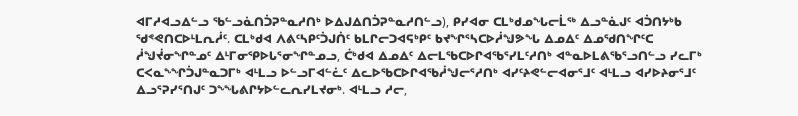ᐊᒥᓱᐊᓗᐃᓪᓗ ᖃᓪᓗᓈᑎᑑᕈᓐᓇᓱᑎᒃ ᐅᐃᒍᐃᑎᑑᕈᓐᓇᓱᑎᓪᓗ), ᑭᓯᐊᓂ ᑕᒪᒃᑯᓄᖓᓕᒫᖅ ᐃᓗᓐᓈᒍᑦ ᐊᑑᑎᔭᒃᑲ ᖁᕝᕙᑎᑕᐅᒻᒪᕆᓲᑦ. ᑕᒪᒃᑯᐊ ᐱᕕᑦᓴᑭᑦᑑᒍᑏᑦ ᑲᒪᒋᓕᑐᐊᕋᒃᑭᑦ ᑲᔪᖏᕐᓴᑕᐅᓲᖑᕗᖓ ᐃᓄᐃᑦ ᐃᓄᖁᑎᖏᑦᑕ ᓲᖑᔫᓂᖏᓐᓄᑦ ᐃᒻᒥᓂᕿᐅᒐᕐᓂᖏᓐᓄᓗ, ᑖᒃᑯᐊ ᐃᓄᐃᑦ ᐃᓕᒪᖃᑕᐅᒋᐊᖃᕐᓯᒪᑦᓱᑎᒃ ᐊᓐᓇᐅᒪᕕᖃᕐᓗᑎᓪᓗ ᓯᓚᒥᒃ ᑕᐸᓇᖕᖏᑑᒍᓐᓇᑐᒥᒃ ᐊᒻᒪᓗ ᐅᓪᓗᒥᐊᓪᓛᑦ ᐃᓚᐅᖃᑕᐅᒋᐊᖃᓲᖑᓕᕐᓱᑎᒃ ᐊᓯᑦᔨᕙᓪᓕᐊᓂᕐᒧᑦ ᐊᒻᒪᓗ ᐊᓯᐅᔨᓂᕐᒧᑦ ᐃᓗᕐᕈᓯᕐᑎᒍᑦ ᑐᖕᖓᕕᒋᔭᐅᓪᓚᕆᓯᒪᔪᓂᒃ. ᐊᒻᒪᓗ ᓱᓕ,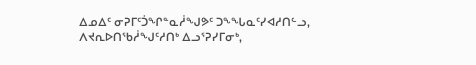ᐃᓄᐃᑦ ᓂᕈᒥᑦᑑᖏᓐᓇᓲᖑᕗᑦ ᑐᖕᖓᓇᑦᓯᐊᓱᑎᓪᓗ, ᐱᔪᕆᐅᑎᖃᓲᖑᑦᓱᑎᒃ ᐃᓗᕐᕈᓯᒥᓂᒃ,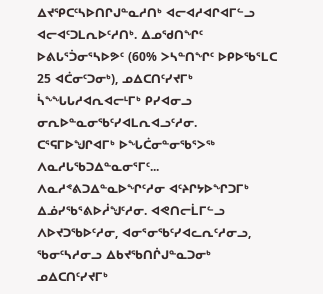ᐃᔪᕿᑕᑦᓴᐅᑎᒋᒍᓐᓇᓱᑎᒃ ᐊᓕᐊᓱᐊᒋᐊᒥᓪᓗ ᐊᓕᐊᑦᑐᒪᕆᐅᑦᓱᑎᒃ. ᐃᓄᖁᑎᖏᑦ ᐅᕕᒐᕐᑑᓂᕐᓴᐅᕗᑦ (60% ᐳᓴᓐᑎᖏᑦ ᐅᑭᐅᖃᕐᒪᑕ 25 ᐊᑖᓂᑦᑐᓂᒃ), ᓄᐃᑕᑎᑦᓯᔪᒥᒃ ᓵᖕᖓᒐᓱᐊᕆᐊᓕᒻᒥᒃ ᑭᓯᐊᓂᓗ ᓂᕆᐅᓐᓇᓂᖃᑦᓯᐊᒪᕆᐊᓗᑦᓱᓂ.
ᑕᕐᕋᒥᐅᖑᒋᐊᒥᒃ ᐅᖓᑖᓂᓐᓂᖃᕐᐳᖅ ᐱᓇᓱᒐᖃᑐᐃᓐᓇᓂᕐᒥᑦ... ᐱᓇᓱᕝᕕᑐᐃᓐᓇᐅᖏᑦᓱᓂ ᐊᑦᔨᒋᔭᐅᖏᑐᒥᒃ ᐃᓅᓯᖃᕐᕕᐅᓲᖑᑦᓱᓂ. ᐊᕙᑎᓕᒫᒥᓪᓗ ᐱᐅᔪᑐᖃᐅᑦᓱᓂ, ᐊᓂᕐᓂᖃᑦᓯᐊᓚᕆᑦᓱᓂᓗ, ᖃᓂᑦᓴᓱᓂᓗ ᐃᑲᔪᖃᑎᒌᒍᓐᓇᑐᓂᒃ ᓄᐃᑕᑎᑦᓯᔪᒥᒃ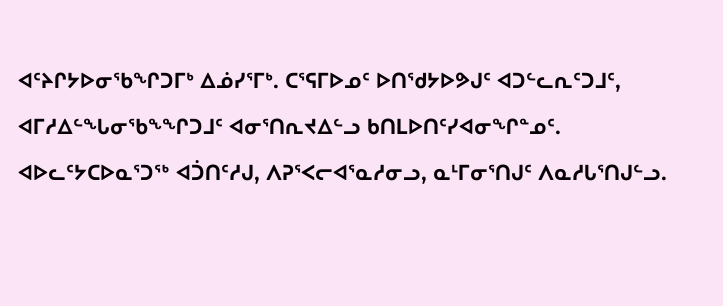ᐊᑦᔨᒋᔭᐅᓂᖃᖏᑐᒥᒃ ᐃᓅᓯᕐᒥᒃ. ᑕᕐᕋᒥᐅᓄᑦ ᐅᑎᖁᔭᐅᕗᒍᑦ ᐊᑐᓪᓚᕆᑦᑐᒧᑦ, ᐊᒥᓱᐃᓪᖓᓂᖃᖕᖏᑐᒧᑦ ᐊᓂᕐᑎᕆᔪᐃᓪᓗ ᑲᑎᒪᐅᑎᑦᓯᐊᓂᖏᓐᓄᑦ. ᐊᐅᓚᑦᔭᑕᐅᓇᕐᑐᖅ ᐊᑑᑎᑦᓱᒍ, ᐱᕈᕐᐸᓕᐊᕐᓇᓱᓂᓗ, ᓇᒻᒥᓂᕐᑎᒍᑦ ᐱᓇᓱᒐᕐᑎᒍᓪᓗ.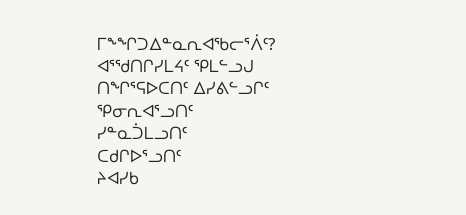ᒥᖕᖏᑐᐃᓐᓇᕆᐊᖃᓕᕐᐲᑦ?
ᐊᕐᖁᑎᒋᓯᒪᔦᑦ ᕿᒪᓪᓗᒍ
ᑎᖏᕐᕋᐅᑕᑎᑦ ᐃᓯᕕᓪᓗᒋᑦ
ᕿᓂᕆᐊᕐᓗᑎᑦ
ᓯᓐᓇᑑᒪᓗᑎᑦ
ᑕᑯᒋᐅᕐᓗᑎᑦ
ᔨᐊᓯᑲ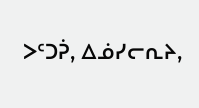ᐳᑦᑐᕉ, ᐃᓅᓯᓕᕆᔨ,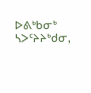ᐅᕕᒃᑲᓂᒃ ᓴᐳᑦᔨᔨᒃᑯᓂ,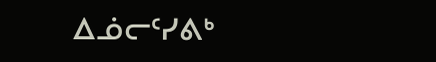ᐃᓅᓕᑦᓯᕕᒃ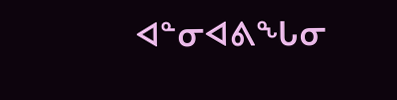ᐊᓐᓂᐊᕕᖓᓂ